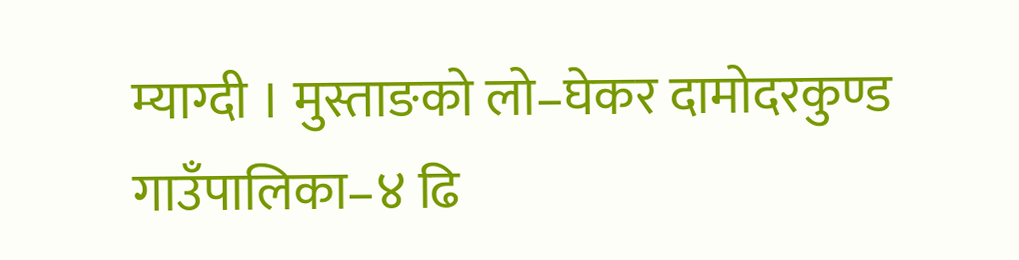म्याग्दी । मुस्ताङको लो–घेकर दामोदरकुण्ड गाउँपालिका–४ ढि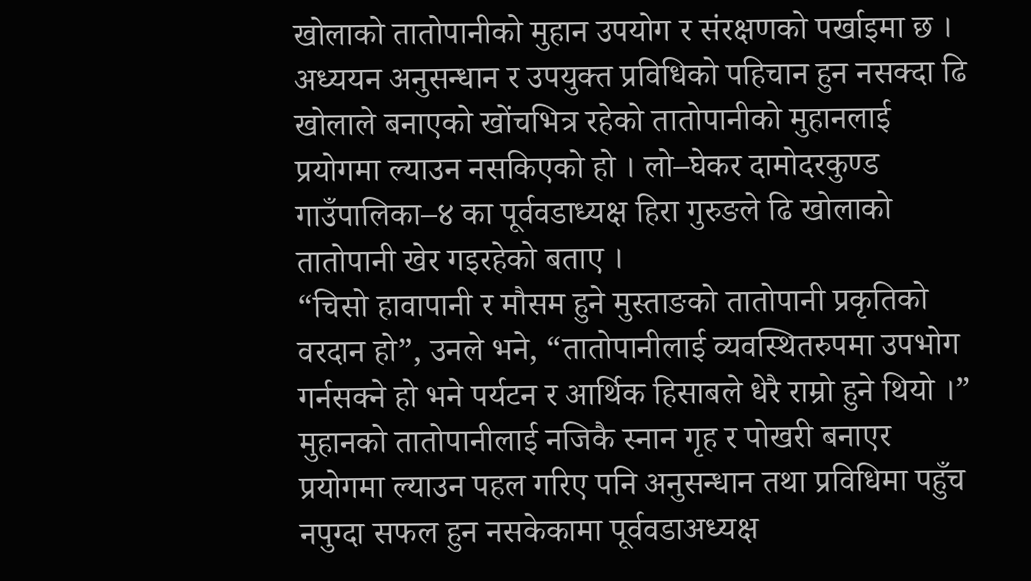खोलाको तातोपानीको मुहान उपयोग र संरक्षणको पर्खाइमा छ । अध्ययन अनुसन्धान र उपयुक्त प्रविधिको पहिचान हुन नसक्दा ढि खोलाले बनाएको खोंचभित्र रहेको तातोपानीको मुहानलाई प्रयोगमा ल्याउन नसकिएको हो । लो–घेकर दामोदरकुण्ड गाउँपालिका–४ का पूर्ववडाध्यक्ष हिरा गुरुङले ढि खोलाको तातोपानी खेर गइरहेको बताए ।
“चिसो हावापानी र मौसम हुने मुस्ताङको तातोपानी प्रकृतिको वरदान हो”, उनले भने, “तातोपानीलाई व्यवस्थितरुपमा उपभोग गर्नसक्ने हो भने पर्यटन र आर्थिक हिसाबले धेरै राम्रो हुने थियो ।”
मुहानको तातोपानीलाई नजिकै स्नान गृह र पोखरी बनाएर प्रयोगमा ल्याउन पहल गरिए पनि अनुसन्धान तथा प्रविधिमा पहुँच नपुग्दा सफल हुन नसकेकामा पूर्ववडाअध्यक्ष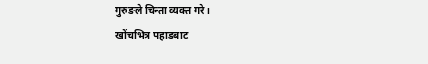गुरुङले चिन्ता व्यक्त गरे।
खोंचभित्र पहाडबाट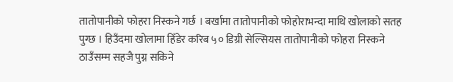तातोपानीको फोहरा निस्कने गर्छ । बर्खामा तातोपानीको फोहोराभन्दा माथि खोलाको सतह पुग्छ । हिउँदमा खोलामा हिँडेर करिब ५० डिग्री सेल्सियस तातोपानीको फोहरा निस्कने ठाउँसम्म सहजै पुग्न सकिने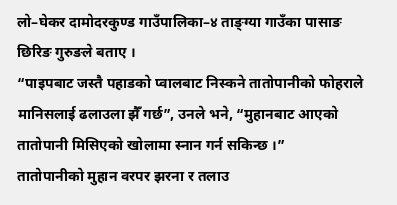लो–घेकर दामोदरकुण्ड गाउँपालिका–४ ताङ्ग्या गाउँका पासाङ छिरिङ गुरुङले बताए ।
“पाइपबाट जस्तै पहाडको प्वालबाट निस्कने तातोपानीको फोहराले मानिसलाई ढलाउला झैँ गर्छ”, उनले भने, “मुहानबाट आएको तातोपानी मिसिएको खोलामा स्नान गर्न सकिन्छ ।”
तातोपानीको मुहान वरपर झरना र तलाउ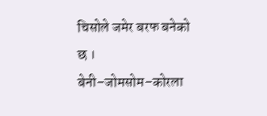चिसोले जमेर बरफ बनेको छ । बेनी–जोमसोम–कोरला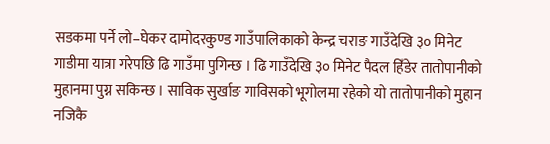सडकमा पर्ने लो–घेकर दामोदरकुण्ड गाउँपालिकाको केन्द्र चराङ गाउँदेखि ३० मिनेट गाडीमा यात्रा गरेपछि ढि गाउँमा पुगिन्छ । ढि गाउँदेखि ३० मिनेट पैदल हिँडेर तातोपानीको मुहानमा पुग्न सकिन्छ । साविक सुर्खाङ गाविसको भूगोलमा रहेको यो तातोपानीको मुहान नजिकै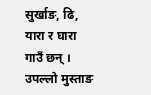सुर्खाङ, ढि, यारा र घारा गाउँ छन् ।
उपल्लो मुस्ताङ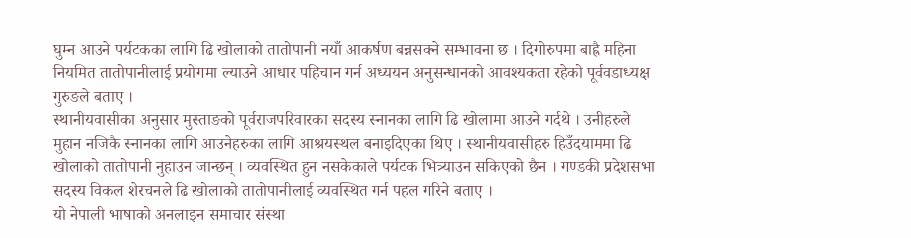घुम्न आउने पर्यटकका लागि ढि खोलाको तातोपानी नयाँ आकर्षण बन्नसक्ने सम्भावना छ । दिगोरुपमा बाह्रै महिना नियमित तातोपानीलाई प्रयोगमा ल्याउने आधार पहिचान गर्न अध्ययन अनुसन्धानको आवश्यकता रहेको पूर्ववडाध्यक्ष गुरुङले बताए ।
स्थानीयवासीका अनुसार मुस्ताङको पूर्वराजपरिवारका सदस्य स्नानका लागि ढि खोलामा आउने गर्दथे । उनीहरुले मुहान नजिकै स्नानका लागि आउनेहरुका लागि आश्रयस्थल बनाइदिएका थिए । स्थानीयवासीहरु हिउँदयाममा ढि खोलाको तातोपानी नुहाउन जान्छन् । व्यवस्थित हुन नसकेकाले पर्यटक भित्र्याउन सकिएको छैन । गण्डकी प्रदेशसभा सदस्य विकल शेरचनले ढि खोलाको तातोपानीलाई व्यवस्थित गर्न पहल गरिने बताए ।
यो नेपाली भाषाको अनलाइन समाचार संस्था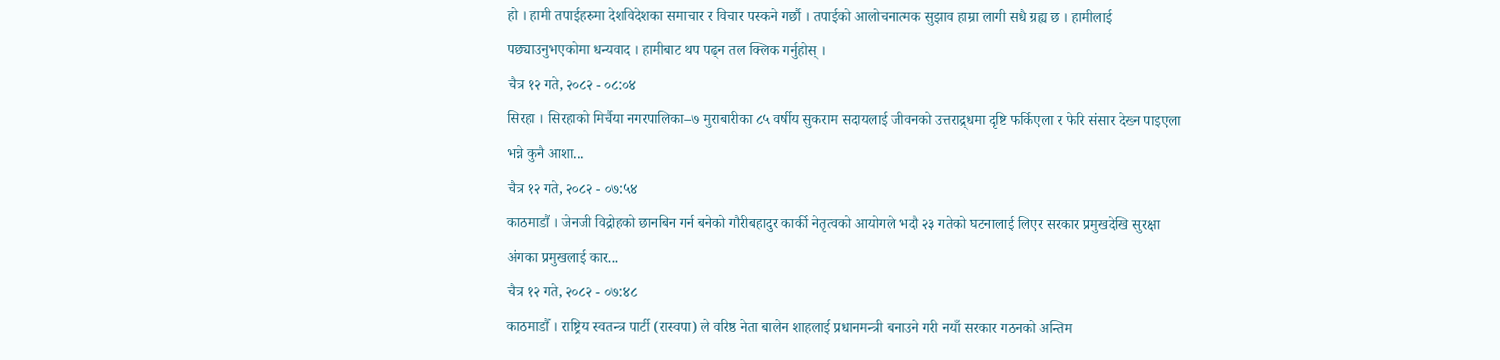हो । हामी तपाईहरुमा देशविदेशका समाचार र विचार पस्कने गर्छौ । तपाईको आलोचनात्मक सुझाव हाम्रा लागी सधै ग्रह्य छ । हामीलाई पछ्याउनुभएकोमा धन्यवाद । हामीबाट थप पढ्न तल क्लिक गर्नुहोस् ।
चैत्र १२ गते, २०८२ - ०८:०४
सिरहा । सिरहाको मिर्चैया नगरपालिका–७ मुराबारीका ८५ वर्षीय सुकराम सदायलाई जीवनको उत्तराद्र्धमा दृष्टि फर्किएला र फेरि संसार देख्न पाइएला भन्ने कुनै आशा...
चैत्र १२ गते, २०८२ - ०७:५४
काठमाडौं । जेनजी विद्रोहको छानबिन गर्न बनेको गौरीबहादुर कार्की नेतृत्वको आयोगले भदौ २३ गतेको घटनालाई लिएर सरकार प्रमुखदेखि सुरक्षा अंगका प्रमुखलाई कार...
चैत्र १२ गते, २०८२ - ०७:४८
काठमाडौँ । राष्ट्रिय स्वतन्त्र पार्टी (रास्वपा) ले वरिष्ठ नेता बालेन शाहलाई प्रधानमन्त्री बनाउने गरी नयाँ सरकार गठनको अन्तिम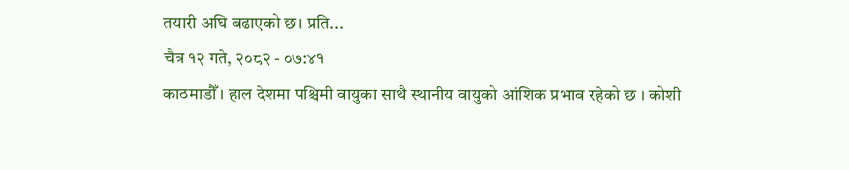तयारी अघि बढाएको छ। प्रति...
चैत्र १२ गते, २०८२ - ०७:४१
काठमाडौँ । हाल देशमा पश्चिमी वायुका साथै स्थानीय वायुको आंशिक प्रभाव रहेको छ । कोशी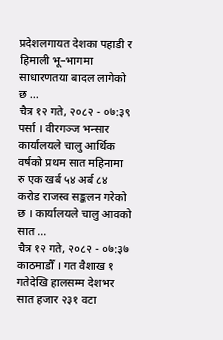प्रदेशलगायत देशका पहाडी र हिमाली भू–भागमा साधारणतया बादल लागेको छ ...
चैत्र १२ गते, २०८२ - ०७:३९
पर्सा । वीरगञ्ज भन्सार कार्यालयले चालु आर्थिक वर्षको प्रथम सात महिनामा रु एक खर्ब ५४ अर्ब ८४ करोड राजस्व सङ्कलन गरेको छ । कार्यालयले चालु आवको सात ...
चैत्र १२ गते, २०८२ - ०७:३७
काठमाडौँ । गत वैशाख १ गतेदेखि हालसम्म देशभर सात हजार २३१ वटा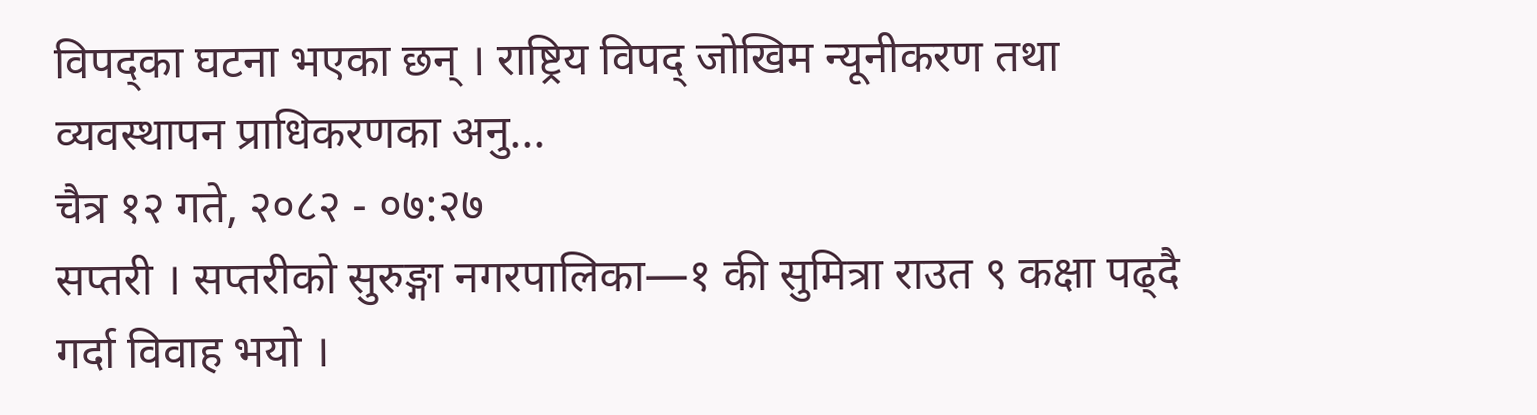विपद्का घटना भएका छन् । राष्ट्रिय विपद् जोखिम न्यूनीकरण तथा व्यवस्थापन प्राधिकरणका अनु...
चैत्र १२ गते, २०८२ - ०७:२७
सप्तरी । सप्तरीको सुरुङ्गा नगरपालिका—१ की सुमित्रा राउत ९ कक्षा पढ्दै गर्दा विवाह भयो ।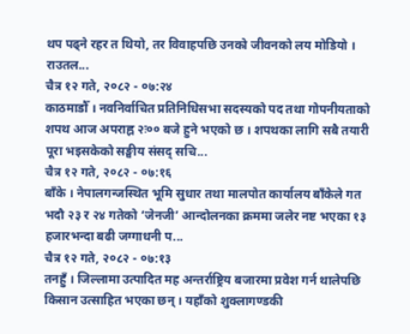थप पढ्ने रहर त थियो, तर विवाहपछि उनको जीवनको लय मोडियो । राउतल...
चैत्र १२ गते, २०८२ - ०७:२४
काठमाडौँ । नवनिर्वाचित प्रतिनिधिसभा सदस्यको पद तथा गोपनीयताको शपथ आज अपराह्न २ः०० बजे हुने भएको छ । शपथका लागि सबै तयारी पूरा भइसकेको सङ्घीय संसद् सचि...
चैत्र १२ गते, २०८२ - ०७:१६
बाँके । नेपालगन्जस्थित भूमि सुधार तथा मालपोत कार्यालय बाँकेले गत भदौ २३ र २४ गतेको ‘जेनजी’ आन्दोलनका क्रममा जलेर नष्ट भएका १३ हजारभन्दा बढी जग्गाधनी प...
चैत्र १२ गते, २०८२ - ०७:१३
तनहुँ । जिल्लामा उत्पादित मह अन्तर्राष्ट्रिय बजारमा प्रवेश गर्न थालेपछि किसान उत्साहित भएका छन् । यहाँको शुक्लागण्डकी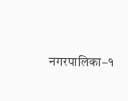नगरपालिका–१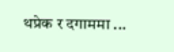थप्रेक र दगाममा ...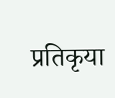प्रतिकृया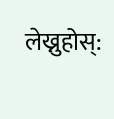लेख्नुहोस्: